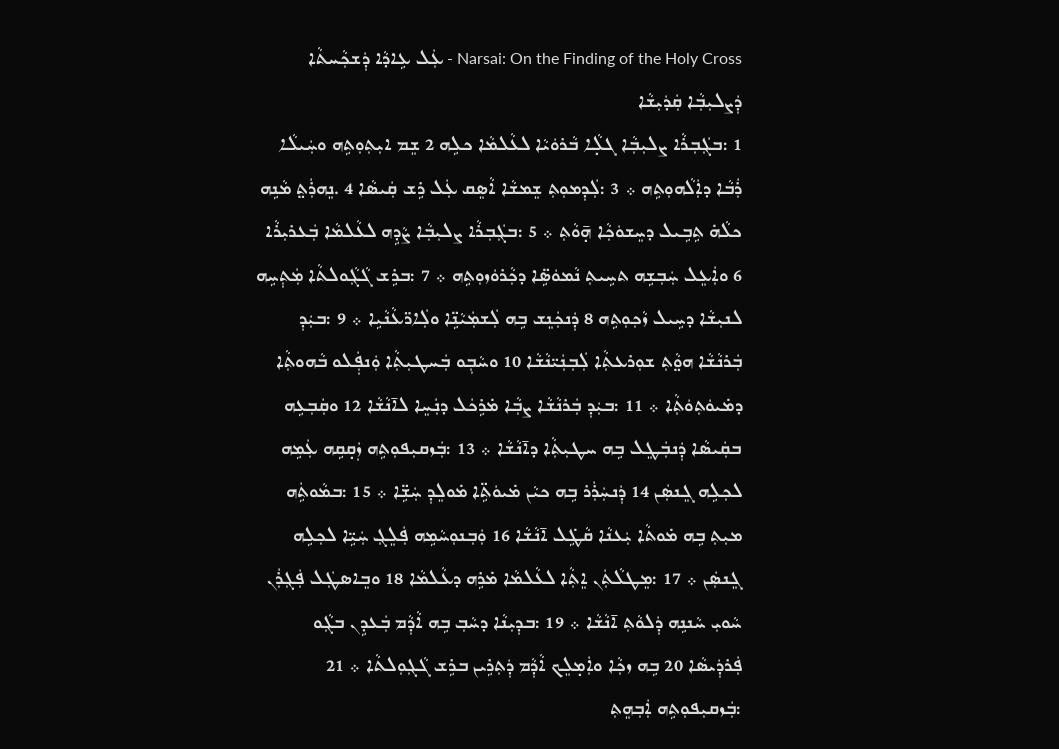Narsai: On the Finding of the Holy Cross - ܥܲܠ ܥܹܐܕܵܐ ܕܲܫܟܼܵܚܬܵܐ ܕܲܨܠܝܼܒܼܵܐ ܩܲܕܿܝܼܫܵܐ
1 :ܒܓܲܒܼܪܵܐ ܨܠܝܼܒܼܵܐ ܓܠ̣ܵܐ ܒܵܪܘܿܝܵܐ ܠܥܵܠܡܵܐ ܟܠܹܗ 2 ܫܸܡ ܐܝܼܬܼܘܼܬܹܗ ܘܚܲܝܠܵܐ ܪܲܒܵܐ ܕܐܲܠܵܗܘܼܬܹܗ ܀ 3 :ܠܲܕܼܡܘܼܬܼ ܫܸܡܫܵܐ ܐܵܣܸܩ ܥܲܠ ܪܹܫ ܩܲܝܣܵܐ 4 .ܢܸܗܪܲܬ̤ ܡܵܢܹܗ ܟܠܵܗ̇ ܬܹܒܹܝܠ ܕܚܸܫܘܿܟܼܵܐ ܗ̣̄ܘܵܬܼ ܀ 5 :ܒܓܲܒܼܪܵܐ ܨܠܝܼܒܼܵܐ ܨܵܕܹܗ ܠܥܵܠܡܵܐ ܒܲܥܪܝܼܪܵܐ 6 ܘܐܲܥܸܠ ܚܲܒܼܫܹܗ ܬܚܹܝܬܼ ܢܵܡܘܿܣܹ̈ܐ ܕܟܼܵܪܘܿܙܘܼܬܹܗ ܀ 7 :ܒܪܹܫ ܓܵܓܼܵܘܠܬܵܐ ܡܲܬܼ݂ܚܹܗ ܠܢܝܼܫܵܐ ܕܚܹܝܠ ܙܵܟܼܘܼܬܹܗ 8 ܕܲܢܟܲܢܸܫ ܒܹܗ ܠܲܫܡܲܝܵܢܹ̈ܐ ܘܠܲܐܪ̈ܥܵܢܵܝܹܐ ܀ 9 :ܒܝܲܕܼ ܒܲܪܢܵܫܵܐ ܗܘ̤ܵܬܼ ܫܘܼܪܥܬܼܵܐ ܠܲܒܼܢܲܝ̈ܢܵܫܵܐ 10 ܘܚܵܒܼ݂ܘ ܒܲܚܛܝܼܬܼܵܐ ܘܲܢܦ݂ܲܠܘ ܒܵܗܘܬܼܵܐ ܕܡ̇ܝܘܿܬܼܘܿܬܼܵܐ ܀ 11 :ܒܝܲܕܼ ܒܲܪܢܵܫܵܐ ܨܒܼܵܐ ܡ̇ܪܹܟܿܠ ܕܢܲܚܸܐ ܠܐ̄ܢܵܫܵܐ 12 ܘܩܲܒܼܥܹܗ ܒܩܲܝܣܵܐ ܕܲܢܒܲܛܸܠ ܒܹܗ ܚܛܝܼܬܼܵܐ ܕܐ̄ܢܵܫܵܐ ܀ 13 :ܒܲܙܩܝܼܦܘܼܬܹܗ ܙܲܩ̣ܩܹܗ ܥܲܡܹܗ ܠܟܼܠܹܗ ܓܸܢܣܲܢ 14 ܕܲܢܚܲܪܲܪ ܒܹܗ ܟܝܵܢ ܡ̇ܝܘܿܬܹ̈ܐ ܡ̇ܘܠܸܕܼ ܚܲܫܹ̈ܐ ܀ 15 :ܒܡܵܘܬܹܿܗ ܡܝܼܬܼ ܒܹܗ ܡ̇ܘܬܵܐ ܝܲܥܢܵܐ ܩܵܛܹ̇ܠ ܐ̄ܢܵܫܵܐ 16 ܘܲܒܼܢܘܼܚܵܡܹܗ ܦܲܠܸܓܼ ܚܲܝܹ̈ܐ ܠܟܼܠܹܗ ܓܸܢܣܲܢ ܀ 17 :ܡܸܛܠܵܬܲܢ ܐܸܬܼܵܐ ܠܥܵܠܡܵܐ ܡ̇ܪܹܗ ܕܥܵܠܡܵܐ 18 ܘܒܸܐܣܛܲܠ ܦܲܓܼܪܲܢ ܚܵܘܝܼ ܚܵܢܢܹܗ ܕܲܠܘܵܬܼ ܐ̄ܢܵܫܵܐ ܀ 19 :ܒܕܼܝܼܢܵܐ ܕܚܵܒܼ ܒܹܗ ܐܵܕܼܵܡ ܒܲܥܕܹܢ ܒܓܼܵܘ ܦܲܪܕܲܝܣܵܐ 20 ܒܹܗ ܙܟܼܵܐ ܘܐܲܡ̣ܠܸܟ ܐܵܕܼܵܡ ܕܲܬܼܪܹܝܢ ܒܪܹܫ ܓܵܓܼܘܼܠܬܵܐ ܀ 21 :ܒܲܙܩܝܼܦܘܼܬܹܗ ܐܲܒܼܗܸܬܼ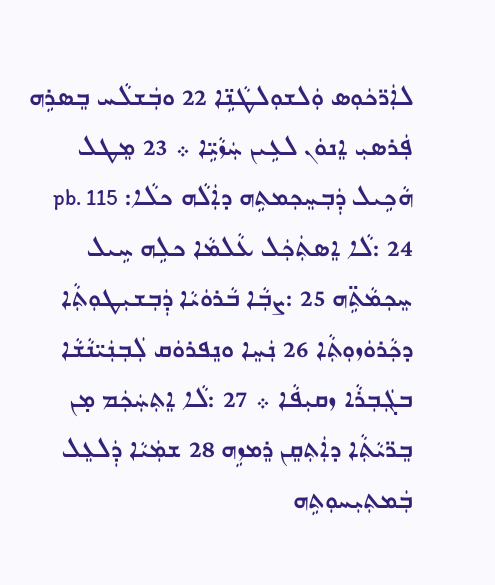ܠܐܲܪ̈ܟܿܘܼܣ ܘܲܠܫܘܼܠܛܵܢܹ̈ܐ 22 ܘܒܲܫܠܵܚ ܒܸܣܪܹܗ ܦܲܪܣܝܼ ܐܸܢܘܿܢ ܠܥܹܝܢ ܚܲܙܵܝܹ̈ܐ ܀ 23 ܡܸܛܠ ܗܵܟܹܝܠ ܕܲܒܼܚܸܟܼܡܬܹܗ ܕܐܲܠܵܗ ܟܠܵܐ: pb. 115 24 :ܠܵܐ ܐܸܣܬܲܟܲܠ ܥܵܠܡܵܐ ܟܠܹܗ ܚܹܝܠ ܚܸܟܼܡܵܬܹ̈ܗ 25 :ܨܒܼܵܐ ܒܵܪܘܿܝܵܐ ܕܲܒܼܫܝܼܛܘܼܬܼܵܐ ܕܟܼܵܪܘܿܙܘܼܬܼܵܐ 26 ܢܲܚܸܐ ܘܢܸܦܪܘܿܩ ܠܲܒܼܢܲܝ̈ܢܵܫܵܐ ܒܓܲܒܼܪܵܐ ܙܩܝܼܦܵܐ ܀ 27 :ܠܵܐ ܐܸܬܼܚܲܟܲܡ ܡ̣ܢ ܒܸܪ̈ܝܵܬܼܵܐ ܕܐܲܬܼܩܸܢ ܪܸܡܙܹܗ 28 ܫܡܲܝܵܐ ܕܲܠܥܸܠ ܒܲܡܬܼܝܼܚܘܼܬܹܗ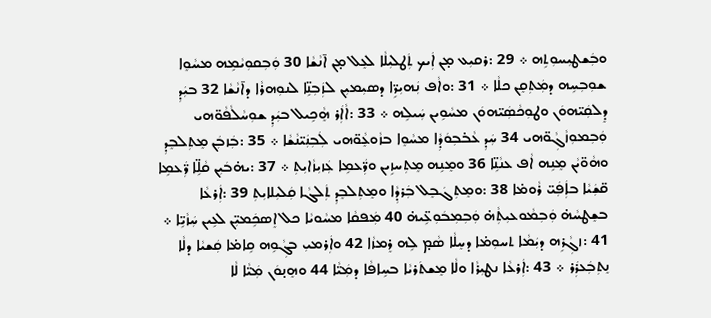ܘܒܲܫܛܝܼܚܘܼܬܹܗ ܀ 29 :ܪܩܝܼܥ ܡ̣ܢ ܐܲܝܟ ܬܲܛܠܝܼܠܵܐ ܠܥܸܠ ܡ̣ܢ ܐ̄ܢܵܫܵܐ 30 ܘܲܒܼܩܘܼܝܵܡܹܗ ܡܚܵܘܸܐ ܫܘܼܒܼܚܹܗ ܕܡܲܬܼܩܸܢ ܟܠܵܐ ܀ 31 :ܘܐܵܦ ܢܲܗܝܼܪܹ̈ܐ ܕܣܝܼܡܝܼܢ ܠܙܲܒܼܢܹ̈ܐ ܠܢܘܼܗܪܵܐ ܕܐ̄ܢܵܫܵܐ 32 ܒܝܲܕܼ ܕܸܠܩܲܝ̈ܗܘܿܢ ܘܛܘܼܟܵܣܲܝ̈ܗܘܿܢ ܡܚܵܘܹܝܢ ܚܲܝܠܹܗ ܀ 33 :ܐܵܐܲܪ ܗܸܵܟܹܝܠ ܒܝܲܕܼ ܫܘܼܚܵܠܵܦܵܘ̈ܗܝ ܘܲܒܼܡܘܼܙܵܓܼܵܘ̈ܗܝ 34 ܚܲܕܼ ܥܵܒ̇ܒܼܘܿܕܼܵܐ ܡܚܵܘܸܐ ܒܙܵܘܥܸܵܘ̈ܗܝ ܠܲܒܼܢܲܝ̈ܢܵܫܵܐ ܀ 35 :ܒܲܙܒܲܢ ܡܸܬܼܠܒܸܕܼ ܘܗܵܘ̈ܝܵܢ ܡܸܢܹܗ ܐܵܦ ܥܢܵܢܹ̈ܐ 36 ܘܡܸܢܹܗ ܡܸܬܼܚܙܹܝܢ ܘܪ̈ܲܥܡܹܐ ܥܲܙܝܼܙܵܐܝܼܬܼ ܀ 37 :ܝܗ̇ܒܿܝܼܢ ܩܵܠܹ̈ܐ ܪ̈ܲܥܡܹܐ ܩ̈ܫܲܝܵܐ ܒܐܲܦܲܝ̈ ܪܵܘܡ̇ܐ 38 :ܘܡܸܬܼܓܿܒܸܠ ܒܲܪܕܼܵܐ ܘܡܸܬܼܠܒܸܕܼ ܬܲܠܓܵܐ ܩܲܠܝܼܠܐܝܼܬܼ 39 :ܐܲܪܥܵܐ ܒܫܸܛܚܵܗ̇ ܘܲܒܼܡܵܘܥܝܼܬܼܵܗ̇ ܘܲܒܼܡܼܒܿܘܼܥܹ̈ܝܗ̇ 40 ܡܲܦܩܵܐ ܡܚܵܘܝܵܐ ܟܠ ܐܸܣܟܹܿܡܝܼ̈ܢ ܠܥܹܝܢ ܚܲܙܵܝܹ̈ܐ ܀ 41 :ܙܓܼܵܪܹܗ ܕܝܲܡܵܐ ܬܚܘܼܡ̇ܐ ܕܚܸܠܵܐ ܣܵܡ̣ ܠܹܗ ܪܸܡܙܵܐ 42 ܘܐܲܪܡܝܼ ܒܓܼܵܘܹܗ ܩܹܐܡ̇ܐ ܩܲܫܝܵܐ ܕܠܵܐ ܢܸܬܼܒܲܥܪܲܪ ܀ 43 :ܐܲܪܥܵܐ ܢܛܝܼܪܵܐ ܘܠܵܐ ܡܸܫܬܿܪܝܵܐ ܒܚܹܐܦܵܐ ܕܡܲܝ̈ܵܐ 44 ܘܗܸܢ̣ܘܿܢ ܡܲܝ̈ܵܐ ܠܵܐ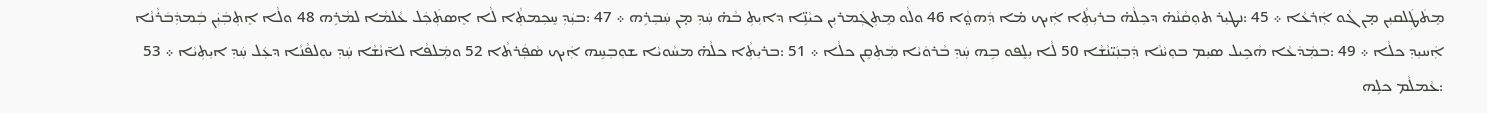ܡܸܬܿܛܲܠܩܝܼܢ ܡ̣ܢ ܓܵܘ ܐܲܪܥܵܐ ܀ 45 :ܢܛܝܼܪ ܬܘܼܩܵܢܵܗ̇ ܕܟܼܠܵܗ̇ ܒܪܝܼܬܼܵܐ ܐܲܝܟ ܡ̇ܐ ܕܲܗܘ̤ܵܐ 46 ܘܠܵܘ ܡܸܬܼܓܲܡܪܝܼܢ ܟܝܵܢܹ̈ܐ ܕܐܝܼܬܼ ܒܵܗ̇ ܚܲܕܼ ܡ̣ܢ ܚܲܒܼܪܹܗ ܀ 47 :ܒܝܲܕܼ ܚܸܟܼܡܬܼܵܐ ܠܵܐ ܐܸܣܬܲܟܲܠ ܥܵܠܡܵܐ ܠܡܵܪܹܗ 48 ܘܠܵܐ ܐܸܬܼܒܲܝܲܢ ܒܲܡܕܲܒܿܪܵܢܵܐ ܐܲܚܝܼܕܼ ܟܠܵܐ ܀ 49 :ܒܡܲܕܿܥܵܐ ܗܵܟܹܝܠ ܣܝܼܡ ܒܘܼܝܵܢܵܐ ܕܲܒܼܢܲܝ̈ܢܵܫܵܐ 50 ܠܵܐ ܝܼܠܸܦܘ ܒܹܗ ܚܲܕܼ ܒܵܪܘܿܝܵܐ ܡܲܬܼܩܸܢ ܟܠܵܐ ܀ 51 :ܒܪܝܼܬܼܵܐ ܟܠܵܗ̇ ܡܚܵܘܝܵܐ ܫܘܼܒܼܚܹܗ ܐܲܝܟ ܣܵܦܲܪܬܵܐ 52 ܘܡܲܠܦܵܐ ܠܐ̄ܢܵܫܵܐ ܚܲܕܼ ܝܘܼܠܦܵܢܵܐ ܕܥܲܠ ܚܲܕܼ ܐܝܼܬܼܝܵܐ ܀ 53 :ܥܵܡܠܵܡ ܟܠܹܗ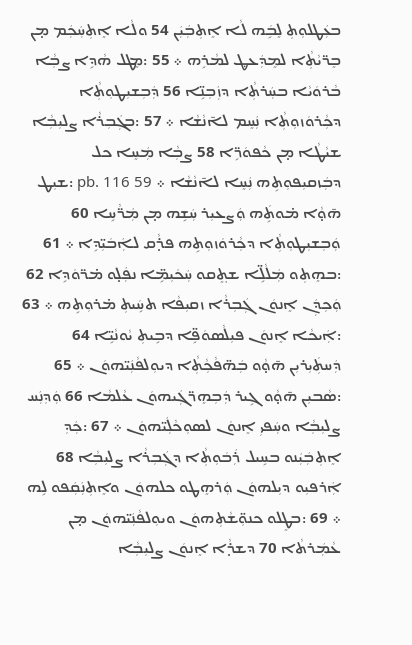ܒܥܲܛܠܘܼܬܼ ܠܸܒܹܿܗ ܠܵܐ ܐܸܬܼܒܲܝܲܢ 54 ܘܠܵܐ ܐܸܬܼܚܲܟܲܡ ܡ̣ܢ ܒܸܪ̈ܝܵܬܼܵܐ ܠܡܸܕܲܥܜ ܠܡܵܪܹܗ ܀ 55 :ܡܸܛܠ ܗܵܕܹܐ ܨܒܼܵܐ ܒܵܪܘܿܝܵܐ ܒܚܲܪܬܼܵܐ ܕܙܲܒܼܢܹ̈ܐ 56 ܕܲܒܼܫܝܼܛܘܼܬܼܵܐ ܕܟܼܵܪܘܿܙܘܼܬܼܵܐ ܢܲܚܸܡ ܠܐ̄ܢܵܫܵܐ ܀ 57 :ܒܓܲܒܼܪܵܐ ܨܠܝܼܒܼܵܐ ܫܝܵܛܵܐ ܡ̣ܢ ܟܵܦܘܿܪܹ̈ܐ 58 ܨܒܼܵܐ ܡܲܚܸܐ ܟܠ ܕܒܲܙܩܝܼܦܘܼܬܹܗ ܢܲܚܸܐ ܠܐ̄ܢܵܫܵܐ ܀ pb. 116 59 :ܫܝܼܛ ܗ̄ܘ̣ܵܐ ܡ̇ܘܬܹܿܗ ܘܲܨܥܝܼܪ ܚܲܫܹܗ ܡ̣ܢ ܡܲܪ̈ܵܚܹܐ 60 ܘܲܒܼܫܝܼܛܘܼܬܼܵܐ ܕܟܼܵܪܘܿܙܘܼܬܹܗ ܦܪ̣ܵܩ ܠܐܲܒܿܝܼ̈ܕܹܐ ܀ 61 :ܒܗܸܬܼܘ ܡܲܠܵܠܹ̈ܐ ܫܬܸ݂ܩܘ ܚܲܟܿܝܼܡܹ̈ܐ ܢܦܲܠ̣ܘ ܡ̇ܪ̈ܘܿܕܹܐ 62 ܘܲܟܼܕܲܢ ܐܸܢܘܿܢ ܓܲܒܼܪܵܐ ܙܩܝܼܦܵܐ ܬܚܹܿܝܬܼ ܡ̇ܪܘܼܬܹܗ ܀ 63 :ܐܲܝܟܵܐ ܐܸܢܘܿܢ ܦܝܼܠܵܣܘܿܦܹ̈ܐ ܕܒܹܝܬܼ ܝܵܘܢܵܝܹ̈ܐ 64 ܕܲܚܬܼܿܝܼܪܝܼܢ ܗ̄ܘ̣ܵܘ ܒܲܗ̈ܦܵܟܼܵܬܼܵܐ ܕܝܘܼܠܦܵܢܲܝ̈ܗܘܿܢ ܀ 65 :ܣܵܒܝܼܢ ܗ̄ܘ̣ܵܘ ܓܹܝܪ ܕܲܒܼܗܸܪ̈ܓܲܝܗܘܿܢ ܥܵܠܡܵܐ 66 ܘܲܕܼܢܲܚ ܨܠܝܼܒܼܵܐ ܘܚܲܦܝܼ ܐܸܢܘܿܢ ܠܣܘܼܟܵܠܲܝ̈ܗܘܿܢ ܀ 67 :ܟܲܕܼ ܐܸܬܼܒܲܝܲܢܘ ܒܚܹܝܠ ܪܲܒܿܘܼܬܼܵܐ ܕܓܲܒܼܪܵܐ ܨܠܝܼܒܼܵܐ 68 ܐܲܪܦܝܼܘ ܕܝܼܠܗܘܿܢ ܘܲܪܗܸܛܘ ܟܠܗܘܿܢ ܘܐܸܬܼܢܲܩܲܦܘ ܠܹܗ ܀ 69 :ܒܛܸܠܘ ܟܢܘܼ̈ܫܵܬܼܗܘܿܢ ܘܝܘܼܠܦܵܢܲܝ̈ܗܘܿܢ ܡ̣ܢ ܥܵܡܲܪܬܵܐ 70 ܕܫܪ̣ܵܐ ܐܸܢܘܿܢ ܨܠܝܼܒܼܵܐ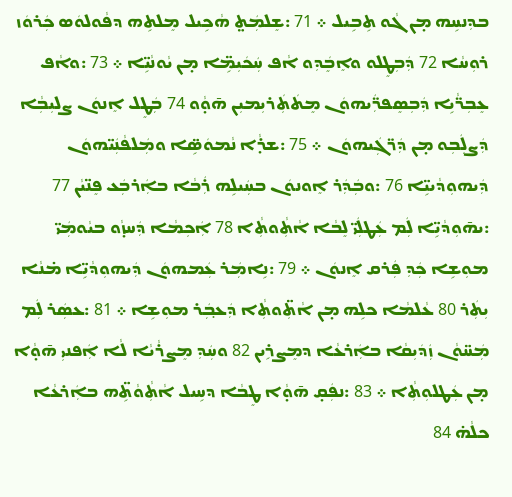ܒܕܼܢܚܹܗ ܡ̣ܢ ܓܵܘ ܬܹܒܹܝܠ ܀ 71 :ܫܸܠܡܲܬ̤ ܗܵܟܹܝܠ ܡܸܠܬܹܗ ܕܦܵܘܠܘܿܣ ܟܲܪܘܿܙ ܪܘܼܚܵܐ 72 ܕܲܒܼܛܸܠܘ ܘܐܸܒܸܿܕܼܘ ܐܵܦ ܚܲܟܿܝܼܡܹ̈ܐ ܡ̣ܢ ܝܵܘܢܵܝܹ̈ܐ ܀ 73 :ܘܐܵܦ ܥܸܒܼܪ̈ܵܝܹܐ ܕܲܒܼܣܸܦܪ̈ܲܝܗܘܿܢ ܡܸܬܿܬܼܿܪܝܼܡܝܼܢ ܗ̄ܘ̣ܵܘ 74 ܒܲܛܸܠ ܐܸܢܘܿܢ ܨܠܝܼܒܼܵܐ ܕܲܨܠܲܒܼܘ ܡ̣ܢ ܕܲܪ̈ܓܲܝܗܘܿܢ ܀ 75 :ܫܪ̣ܵܐ ܢܵܡܘܿܣܹ̈ܐ ܘܡܲܠܦܵܢܲܝ̈ܗܘܿܢ ܕܲܝܗܘܼܕܵܝܝܹ̈ܐ 76 :ܘܒܲܕܲܪ ܐܸܘܢܘܿܢ ܒܚܲܝܠܹܗ ܪܲܒܵܐ ܒܐܲܪܒܲܥ ܦܸܢ̈ܝܵܢ 77 :ܝܗ̄ܘܼܕܵܝܹ̈ܐ ܠܲܡ ܥܲܛܠܲܝ̈ ܠܸܒܵܐ ܐܵܬܼܵܘܬܼܵܐ 78 ܐܲܟܼܡܵܐ ܕܲܚܙ̣ܵܘ ܒܝܵܘܡܲܝ̈ ܡܘܼܫܹܐ ܟܲܕܼ ܦܲܪܩ ܐܸܢܘܿܢ ܀ 79 :ܢܹܐܡܲܪ ܥܲܡܗܘܿܢ ܕܲܝܗܘܼܕܵܝܹ̈ܐ ܡ̇ܢܵܐ ܝܼܬܲܪ 80 ܥܵܠܡܵܐ ܟܠܹܗ ܡ̣ܢ ܐܵܬܼ̈ܘܬܼܵܐ ܕܲܥܒ݂ܲܪ ܡܘܼܫܹܐ ܀ 81 :ܥܣܲܪ ܠܲܡ ܡܲܚ̈ܘܵܢ ܙܲܕܿܝܼܩܵܐ ܒܐܲܪܥܵܐ ܕܡܸܨܪܹܝܢ 82 ܘܚܲܕܼ ܡܸܨܪܵܝܵܐ ܠܵܐ ܐܲܦܢܝܼ ܗ̄ܘ̣ܵܐ ܡ̣ܢ ܥܲܛܠܘܼܬܼܵܐ ܀ 83 :ܢܦܲܩ̣ ܗ̄ܘ̣ܵܐ ܛܸܒܵܐ ܕܚܹܝܠ ܐܵܬܼܵܘܵܬܹ̈ܗ ܒܐܲܪܥܵܐ ܟܠܵܗ̇ 84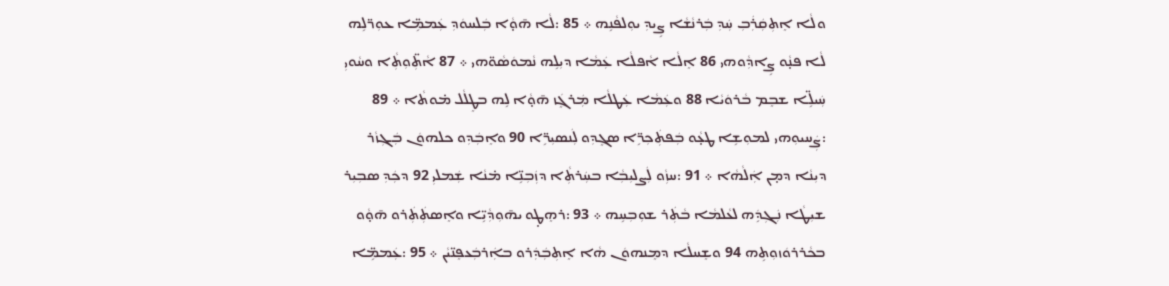ܘܠܵܐ ܐܸܬܼܩܲܪܲܒܼ ܚܲܕܼ ܒܲܪܢܵܫܵܐ ܨܹܝܕܼ ܝܘܼܠܦܵܢܹܗ ܀ 85 :ܠܵܐ ܗ̄ܘ̣ܵܐ ܒܲܠܚܘܿܕܼ ܥܲܡܡܹ̈ܐ ܥܘܼܪ̈ܠܹܗ ܠܵܐ ܦܢ̣ܵܘ ܨܹܐܕܼܵܘܗܝ 86 ܐܸܠܵܐ ܐܵܦܠܵܐ ܥܲܡܵܐ ܕܝܼܠܹܗ ܢܵܡܘܿܣܵܘ̈ܗܝ ܀ 87 ܐܵܬܼ̈ܘܼܬܼܵܐ ܘܚܵܘܝܼ ܚܲܝܠܹ̈ܐ ܫܒܸܡ ܒܵܪܘܿܝܵܐ 88 ܘܥܲܡܵܐ ܥܲܛܠܵܐ ܡܲܪܓܸܿܙ ܗ̄ܘ̣ܵܐ ܠܹܗ ܒܛܸܠܵܠ ܡ̇ܘܬܵܐ ܀ 89 :ܨܲܚܝܘܼܗܝ ܠܡܘܼܫܹܐ ܛܥ̣ܵܘ ܒܲܦܬܲܟܼܪܹ̈ܐ ܣܓܸܕܼܘ ܠܲܢܣܝܼܪܹ̈ܐ 90 ܘܐܸܒܲܕܼܘ ܟܠܗܘܿܢ ܒܲܓܼܙܵܪ ܕܝܼܢܵܐ ܕܡ̣ܢ ܐܲܠܵܗܵܐ ܀ 91 :ܚܙܼܵܘ ܠܲܨܠܝܼܒܼܵܐ ܒܚܲܪܬܼܵܐ ܕܙܲܒܼܢܹ̈ܐ ܡ̇ܢܵܐ ܫܲܡܠܝܼ 92 ܕܟܲܕܼ ܣܒܼܝܼܪ ܫܝܼܛܵܐ ܢܲܓܼܕܹܿܗ ܠܥܵܠܡܵܐ ܒܵܬܲܪ ܫܘܼܒܼܚܹܗ ܀ 93 :ܪܗܸܛ̣ܘ ܝܗ̄ܘܼܕܼܵܝܹ̈ܐ ܘܐܸܣܬܲܬܲܪܘ ܗ̄ܘ̣ܵܘ ܒܟܵܪܪܘܿܙܘܼܬܹܗ 94 ܘܫܸܚܠܵܐ ܕܡܸܢܗܘܿܢ ܗܵܐ ܐܸܬܼܒܲܕܲܪܘ ܒܐܲܪܒܲܥܦܸܢ̈ܝܵܢ ܀ 95 :ܥܲܡܡܹ̈ܐ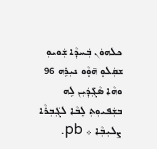ܟܠܗܘܿܢ ܒܲܚܕܼܵܐ ܫܲܘܝܘܼ ܫܩܲܠܘ̣ ܗ̄ܘ̣ܵܘ ܢܝܼܪܹܗ 96 ܘܗܵܐ ܣܵܓܼ̇ܕܲܝܼܢ ܠܹܗ ܒܫܲܦܝܘܼܬܼ ܠܸܒܵܐ ܠܓܲܒܼܪܵܐ ܨܠܝܼܒܼܵܐ ܀ pb.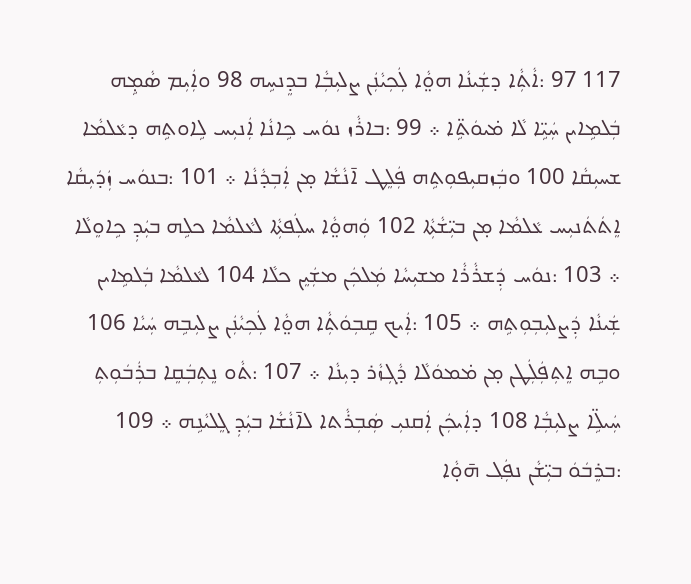117 97 :ܐܵܬܼܵܐ ܕܫܲܝܢܵܐ ܗܘ̤ܵܐ ܠܲܟܼܝܵܢܲܢ ܨܠܝܼܒܼܵܐ ܒܕܸܢܚܹܗ 98 ܘܐܲܝܼܡ ܣܵܡ̣ܹܗ ܒܲܠܡܹܐܝܢ ܚܲܝܹ̈ܐ ܠܵܐ ܡ̇ܝܘܿܬܹ̈ܐ ܀ 99 :ܒܐܪܵܙ ܢܘܿܚ ܟܹܐܢܵܐ ܐܲܢܝܼܚ ܠܹܐܘܬܹܗ ܕܥܵܠܡܵܐ ܫܚܝܼܩܵܐ 100 ܘܒܲܙܩܝܼܦܘܼܬܹܗ ܦܲܠܸܛ ܐ̄ܢܵܫܵܐ ܡ̣ܢ ܐܲܒܼܕܵܢܵܐ ܀ 101 :ܒܢܘܿܚ ܙܲܕܿܝܼܩܵܐ ܐܸܬܿܬܿܢܝܼܚ ܥܵܠܡܵܐ ܡ̣ܢ ܒܝܼ̈ܫܵܬܼܵܐ 102 ܘܲܗܘ̤ܵܐ ܚܠܲܦܬܼܵܐ ܠܥܵܠܡܵܐ ܟܠܹܗ ܒܝܲܕܼ ܟܹܐܘܸܠܵܐ ܀ 103 :ܢܘܿܚ ܕܲܫܪܵܪܵܐ ܡܫܝܼܚܵܐ ܡܲܠܟܲܢ ܡܫܲܝܸܢ ܟܠܵܐ 104 ܠܥܵܠܡܵܐ ܒܲܠܡܹܐܝܢ ܫܲܝܢܵܐ ܕܲܨܠܝܼܒܼܘܼܬܹܗ ܀ 105 :ܐܲܝܟ ܩܹܒܼܘܿܬܼܵܐ ܗܘ̤ܵܐ ܠܲܟܼܝܵܢܲܢ ܨܠܝܼܒܹܗ ܚܲܝܵܐ 106 ܘܒܹܗ ܐܸܬܼܦܲܠܲܛܢ ܡ̣ܢ ܡ̇ܡܘܿܠܵܐ ܕܵܓܼܙܵܪ ܕܝܼܢܵܐ ܀ 107 :ܬܵܘ ܢܸܬܼܒܲܩܸܐ ܒܪܲܒܿܘܼܬܼ ܚܲܝܠܹ̈ܐ ܨܠܝܼܒܼܵܐ 108 ܕܐܲܝܟܲܢ ܐܲܩܢܝܼ ܣܲܒܼܪܵܬܐ ܠܐ̄ܢܵܫܵܐ ܒܝܲܕܼ ܓܸܠܝܵܢܹܗ ܀ 109 :ܒܪܸܒܿܘܿ ܒܝܼ̈ܫܵܢ ܢܦ݂ܲܠ ܗ̄ܘ̣ܵܐ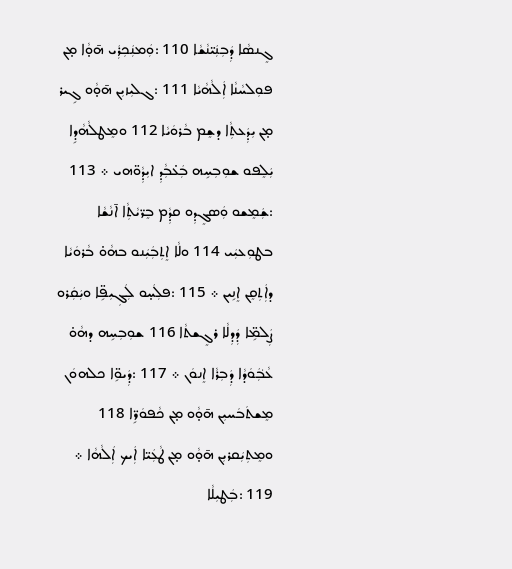ܓܸܢܣܵܐ ܕܲܒܼܢܲܝ̈ܢܵܫܵܐ 110 :ܘܲܡܢܲܟܼܪܲܝ ܗ̄ܘ̣ܵܐ ܡ̣ܢ ܦܘܼܠܚܵܢܵܐ ܐܲܠܵܗܵܝܵܐ 111 :ܓܠܝܼܙܝܼܢ ܗ̄ܘ̣ܵܘ ܓܹܝܪ ܡ̣ܢ ܝܼܕܲܥܬܼܵܐ ܕܫܸܡ ܒܵܪܘܿܝܵܐ 112 ܘܡܸܛܠܵܗܵܕܹܐ ܝܲܠܸܦܘ ܫܘܼܒܼܚܹܗ ܒܲܥ̇ܒܼܵܕܼ ܐܝܼܕܼܵܘ̈ܗܝ ܀ 113 :ܫܲܡܸܫܘ ܘܲܣܓܸܕܼܘ ܩܕܼܵܡ ܒܸܪ̈ܝܵܬܼܵܐ ܐ̄ܢܵܫܵܐ ܒܛܘܼܥܝܲܝ 114 ܘܠܵܐ ܐܸܬܼܒܲܝܲܢܘ ܒܗܵܘ̇ ܒܵܪܘܿܝܵܐ ܕܐܲܬܼܩܸܢ ܐܸܢܹܝܢ ܀ 115 :ܦܠܲܚ̣ܘ ܠܲܓܼܝܼܦܹ̈ܐ ܘܝܲܩܲܪܘ ܨܲܠܡܹ̈ܐ ܕܲܕܼܠܵܐ ܪܓܸܫܬܵܐ 116 ܫܘܼܒܼܚܹܗ ܕܗܵܘ̇ ܥܵܒܲ݁ܘܿܕܵܐ ܕܲܒܼܪܵܐ ܐܸܢܘܿܢ ܀ 117 :ܕܲܝܘܹ̈ܐ ܟܠܗܘܿܢ ܡܸܫܬܿܒܿܚܝܼܢ ܗ̄ܘ̣ܵܘ ܡ̣ܢ ܟܵܦܘܿܪܹ̈ܐ 118 ܘܡܸܬܼܝܲܩܪܝܼܢ ܗ̄ܘ̣ܵܘ ܡ̣ܢ ܛܵܥܲܝ̈ܐ ܐܲܝܟ ܐܲܠܵܗܵܐ ܀ 119 :ܒܲܛܝܼܠܵܐ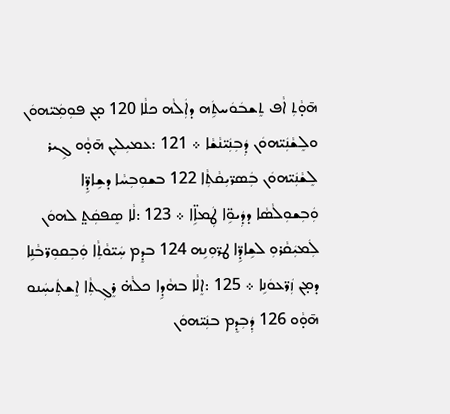ܗ̄ܘ̣ܵܬܼ ܐܵܦ ܬܸܫܒܿܘܿܚܬܹܿܗ ܕܐܲܠܵܗ ܟܠܵܐ 120 ܡ̣ܢ ܦܘܼܡܲܝ̈ܗܘܿܢ ܘܠܸܫܵܢܲܝ̈ܗܘܿܢ ܕܲܒܼܢܲܝ̈ܢܵܫܵܐ ܀ 121 :ܥܡܝܼܠܝܼܢ ܗ̄ܘ̣ܵܘ ܓܹܝܪ ܠܸܫܵܢܲܝ̈ܗܘܿܢ ܒܲܣܪ̈ܝܼܩܵܬܼܵܐ 122 ܒܫܘܼܒܼܚܵܐ ܕܫܹܐܕܹ̈ܐ ܘܲܒܼܫܘܼܠܵܣܵܐ ܕܕܲܝܘܹ̈ܐ ܛܲܡܐܹ̈ܐ ܀ 123 :ܠܵܐ ܣܸܦܩܲܬ̤ ܠܗܘܿܢ ܠܲܡܝܲܩܵܪܘܼ ܠܫܹܐܕܹ̈ܐ ܛܪ̈ܘܼܢܹܗ 124 ܒܕܸܡ ܚܲܝ̈ܘܵܬܼܵܐ ܘܲܒܼܩܘܼܪ̈ܒܵܢܹܐ ܕܡ̣ܢ ܙܲܪ̈ܥܘܿܢܹܐ ܀ 125 :ܐܸܠܵܐ ܒܗܵܕܹܐ ܟܠܵܗ̇ ܪܸܓܼܬܼܵܐ ܐܸܫܬܲܝܚܲܢܘ ܗ̄ܘ̣ܵܘ 126 ܕܲܒܼܕܸܡ ܒܢܲܝ̈ܗܘܿܢ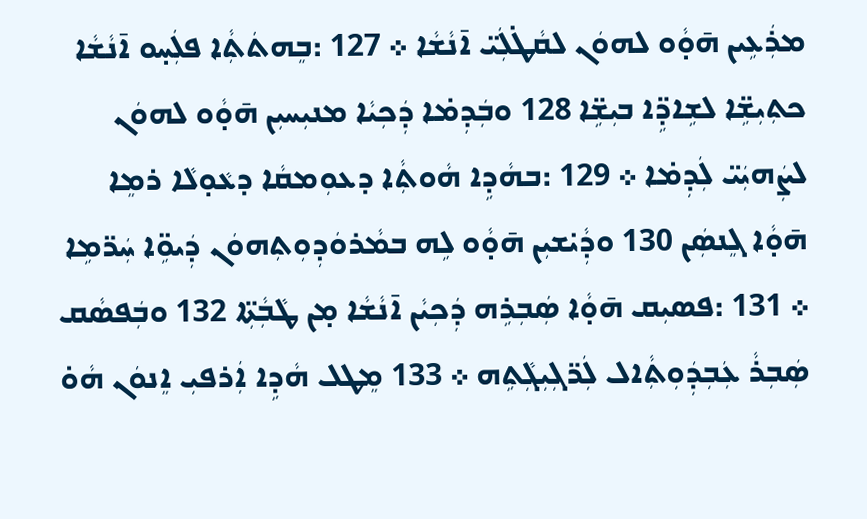ܡܪܲܥܹܝܢ ܗ̄ܘ̣ܵܘ ܠܗܘܿܢ ܠܩܵܛ̇ܠܲܝ̈ ܐ̄ܢܵܫܵܐ ܀ 127 :ܒܸܗܬܿܬܼܵܐ ܦܠܲܚ̣ܘ ܐ̄ܢܵܫܵܐ ܟܬܼܝܼܫܹ̈ܐ ܠܫܹܐܕܹ̈ܐ ܒܝܼܫܹ̈ܐ 128 ܘܒܲܕܼܡ̇ܐ ܕܲܟܼܝܵܐ ܡܢܝܼܚܝܼܢ ܗ̄ܘ̣ܵܘ ܠܗܘܿܢ ܠܨܲܗܝܲܝ̈ ܠܲܕܼܡ̇ܐ ܀ 129 :ܒܗܵܕܹܐ ܗܵܘܬܼܵܐ ܕܥܘܼܡܩܵܐ ܕܥܵܘ̣ܠܵܐ ܪܡܸܐ ܗ̄ܘ̣ܵܐ ܓܸܢܣܲܢ 130 ܘܕܼܵܝ̇ܫܝܼܢ ܗ̄ܘ̣ܵܘ ܠܹܗ ܒܡܵܪܘܿܕܼܘܼܬܼܗܘܿܢ ܕܲܝܘܹ̈ܐ ܚܲܪ̈ܡܹܐ ܀ 131 :ܦܣܝܼܩ ܗ̄ܘ̣ܵܐ ܣܲܒܼܪܹܗ ܕܲܟܼܝܵܢ ܐ̄ܢܵܫܵܐ ܡ̣ܢ ܛܵܒܼܵܬܼ̈ܐ 132 ܘܒܲܦܣܵܩ ܣܲܒܼܪܵ ܥܲܒܼܕܼܿܘܼܬܼܵܐܠ ܠܲܪ̈ܓܼܝܼܓܼܵܬܹܗ ܀ 133 ܡܸܛܠ ܗܵܕܹܐ ܐܲܪܦܝܼ ܐܸܢܘܿܢ ܗܵܘ̇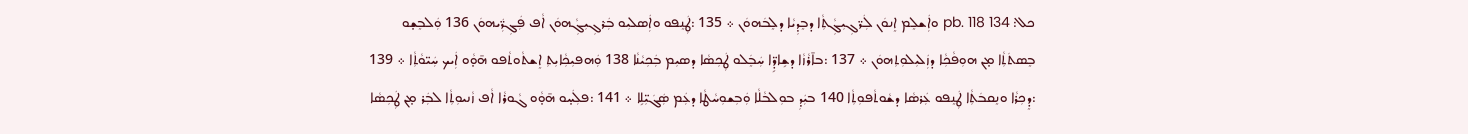ܟܠ: pb. 118 134 ܘܐܲܫܠܸܡ ܐܸܢܘܿܢ ܠܲܪ̈ܓܼܝܼܓܼܵܬܼܵܐ ܕܒܸܕܼܝܵܐ ܕܠܸܒܿܗܘܿܢ ܀ 135 :ܛܲܢܸܦܘ ܘܐܲܣܠܝܼܘ ܒܲܪ݁ܓܼܝܼܓܼܵܗܘܿܢ ܐܵܦ ܦܲܓܼܪ̈ܲܝܗܘܿܢ 136 ܘܲܠܒܸܫ̣ܘ ܒܸܣܬܿܬܼܵܐ ܡ̣ܢ ܗܘܼܦܵܟܼܵܐ ܕܙܲܠܝܼܠܘܼܬܼܗܘܿܢ ܀ 137 :ܒܐ̄ܪܵܙܵܐ ܕܫܹܐܕܹ̈ܐ ܚܲܒܸܿܠܘ ܛܲܟܼܣܵܐ ܕܣܝܼܡ ܒܲܟܼܝܵܢܵܐ 138 ܘܲܗܦܝܼܟܼܵܐܝܼܬܼ ܐܸܫܬܵܘܬܵܦܘ ܗ̄ܘ̣ܵܘ ܐܲܝܟ ܚܲܝ̈ܘܵܬܼܵܐ ܀ 139 :ܕܸܟܼܪܵܐ ܘܢܸܩܒܿܬܼܵܐ ܛܲܢܸܦܘ ܥܲܪܣܵܐ ܕܫܵܘܬܵܦܘܼܬܼܵܐ 140 ܒܝܲܕܼ ܒܘܼܠܒܵܠܵܐ ܘܲܒܼܫܘܼܚܵܛܵܐ ܕܥܲܡ ܣܲܓܿܝܼ̈ܠܹܐ ܀ 141 :ܦܠܲܚ̣ܘ ܗ̄ܘ̣ܵܘ ܓܵܘܪܵܐ ܐܵܦ ܙܵܢܝܘܼܬܼܵܐ ܠܒܲܪ ܡ̣ܢ ܛܲܟܼܣܵܐ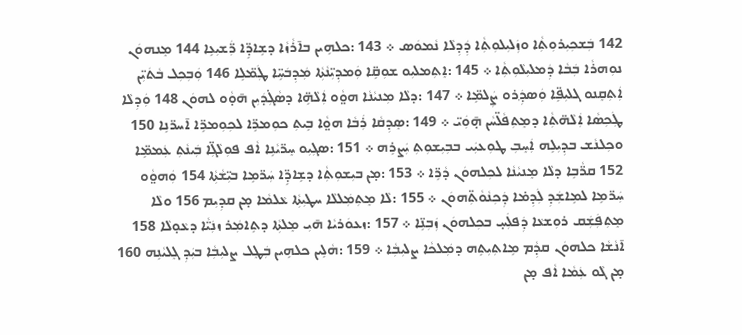142 ܒܲܫܟܼܝܼܪܘܼܬܼܵܐ ܘܙܲܠܝܼܠܘܼܬܼܵܐ ܕܲܕܼܠܵܐ ܢܵܡܘܿܣ ܀ 143 :ܟܠܗܹܝܢ ܒܐ̄ܪܵܙܵܐ ܕܫܹܐܕܹ̈ܐ ܪ̈ܲܫܝܼܥܹܐ 144 ܡܸܢܗܘܿܢ ܢܘܼܗܪܵܐ ܒܲܒܵܐ ܕܲܡܠܝܼܠܵܘܼܬܼܵܐ ܀ 145 :ܐܸܬܼܡܠܝܼܘ ܫܘܼܩܹ̈ܐ ܘܲܡܕܼܝܼ̈ܢܵܬܼܵܐ ܡܲܕܼܒܿܚܹ̈ܐ ܛܲܡ̈ܠܹܐ 146 ܘܲܒܼܟܼܠ ܒܵܬܿܝܼ̈ܢ ܐܲܬܼܩܸܢܘ ܓܠܝܼܦܹ̈ܐ ܘܲܣܕ݂ܲܪܘ ܨܲܠܡܹ̈ܐ ܀ 147 :ܕܠܵܐ ܡܼܢܝܵܢܵܐ ܗܘ̤ܵܘ ܐܲܠܵܗܹ̈ܐ ܕܣܵܓܼ̇ܕܿܝܼܢ ܗ̄ܘ̣ܵܘ ܠܗܘܿܢ 148 ܘܲܕܼܠܵܐ ܛܲܟܼܣܵܐ ܐܲܠܵܗ̈ܬܼܵܐ ܕܡܸܬܼܦܵܠ̈ܚܵܢ ܗ̣̄ܘܲܝ̈ ܀ 149 :ܣܸܕܼܩܵܐ ܪܲܒܵܐ ܗܘ̤ܵܐ ܒܹܝܬܼ ܟܘܼܡܪܹ̈ܐ ܠܟܼܘܼܡܪܹ̈ܐ ܐ̄ܚܪ̈ܢܹܐ 150 ܘܟܼܠܢܵܫ ܒܕܼܝܼܠܹܗ ܐܲܚܸܒܼ ܛܘܼܥܝܲܝ ܒܒܼܝܼܫܘܼܬܼ ܝܲܨܪܹܗ ܀ 151 :ܣܓܼܝܼܘ ܚܸܪ̈ܝܵܢܹܐ ܐܵܦ ܦܘܼܠܵܓܼ̈ܐ ܒܲܝܢܵܬܼ ܥܲܡܡܹ̈ܐ 152 ܩܪ̈ܵܒܹܐ ܕܠܵܐ ܡܸܢܝܵܢܵܐ ܠܟܼܠܗܘܿܢ ܕܵܪܹ̈ܐ ܀ 153 :ܡ̣ܢ ܒܝܼܫܘܼܬܼܵܐ ܕܫܹܐܕܹ̈ܐ ܚܲܪ̈ܡܹܐ ܒܝܼ̈ܫܵܬܼܵܐ 154 ܘܲܗܘ̤ܵܘ ܚܲܪ̈ܡܹܐ ܠܡܹܐܫܲܕܼ ܠܲܕܼܡ̇ܐ ܕܲܟܼܢܵܘܵܬܼ̈ܗܘܿܢ ܀ 155 :ܠܵܐ ܡܸܬܼܡܲܠܠܵܐ ܚܛܝܼܬܼܵܐ ܥܵܠܡܵܐ ܡ̣ܢ ܩܕܼܝܼܡ 156 ܘܠܵܐ ܡܸܬܼܦܲܫܲܩ ܪܘܼܫܥܵܐ ܕܲܦܠܲܚ̣ ܒܟܼܠܗܘܿܢ ܙܲܒܼܢܹ̈ܐ ܀ 157 :ܙܥܘܿܪܝܵܐ ܗ̄ܝܼ ܡܸܠܬܼܵܐ ܕܬܹܐܡܲܪ ܙܢܲܝ̈ܵܐ ܕܥܵܘ̣ܠܵܐ 158 ܐ̄ܢܵܫܵܐ ܟܠܗܘܿܢ ܩܕܼܵܡ ܡܹܐܬܼܝܼܬܹܗ ܕܡܲܠܟܵܐ ܨܠܝܼܒܼܵܐ ܀ 159 :ܗܵܠܹܝܢ ܟܠܗܹܝܢ ܒܲܛܸܠ ܨܠܝܼܒܼܵܐ ܒܝܲܕܼ ܓܸܠܝܵܢܹܗ 160 ܡ̣ܢ ܓܵܘ ܥܲܡܵܐ ܐܵܦ ܡ̣ܢ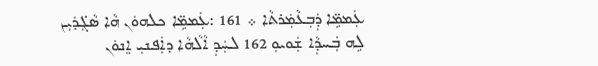ܥܲܡܡܹ̈ܐ ܕܲܒܼܥܵܡܲܪܬܵܐ ܀ 161 :ܥܲܡܡܹ̈ܐ ܟܠܗܘܿܢ ܗܵܐ ܣܵܓܼ̇ܕܿܝܼܢ ܠܹܗ ܒܲܚܕܼܵܐ ܫܲܘܝܘܼ 162 ܠܚܲܕܼ ܐܵܠܵܗܵܐ ܕܐܲܦܢܝܼ ܐܸܢܘܿܢ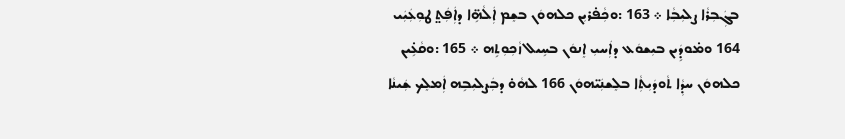ܒܓܲܒܼܪܵܐ ܨܠܝܼܒܼܵܐ ܀ 163 :ܘܟܼܵܦ̇ܪܝܼܢ ܟܠܗܘܿܢ ܒܫܸܡ ܐܲܠܵܗܹ̈ܐ ܕܐܲܦܲܬ̤ ܛܘܼܥܲܝܲܝ 164 ܘܡ̇ܘܕܹܿܝܢ ܒܝܼܫܘܿܥ ܕܐܲܚܝܼ ܐܸܢܘܿܢ ܒܚܹܝܠ ܙܵܟܼܘܼܬܹܗ ܀ 165 :ܘܩܵܥܹ̇ܝܢ ܟܠܗܘܿܢ ܚܕܼܵܐ ܬܵܘܕܿܝܼܬܼܵܐ ܒܠܸܫܢܲܝ̈ܗܘܿܢ 166 ܠܗܵܘ̇ ܕܒܲܨܠܝܼܒܹܗ ܐܲܡܠܸܟ ܫܲܝܢܵܐ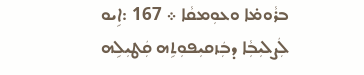ܒܪܵܘܡ̇ܐ ܘܥܘܼܡܩܵܐ ܀ 167 :ܐܹܝܘ ܠܲܨܠܝܼܒܼܵܐ ܕܒܲܙܩܝܼܦܘܼܬܹܗ ܩܲܛܝܼܠܹܗ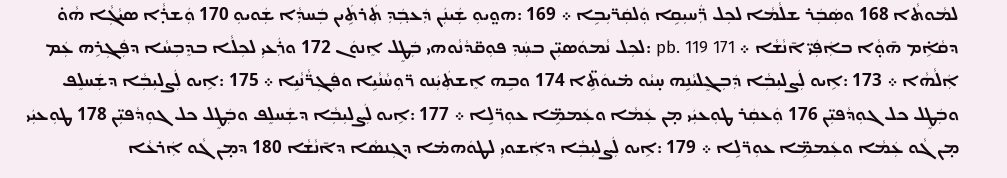ܠܡܵܘܬܵܐ 168 ܘܣܲܒܲܪ ܫܠܵܡܵܐ ܠܟܼܠ ܪ̈ܲܚܝܼܩܹܐ ܘܲܠܩܲܪ̈ܝܼܒܹܐ ܀ 169 :ܗܘ̤ܝܘܼ ܫܲܝܢܲܢ ܕܲܥܒ݂ܲܕܼ ܬܲܪܬܹܿܝܢ ܒܲܚܕܼܵܐ ܫܲܘܝܘܼ 170 ܘܲܫܪ̣ܵܐ ܣܝܵܓܼܵܐ ܗܵܘ̇ ܕܩܵܐܹ̇ܡ ܗ̄ܘ̣ܵܐ ܒܐܲܦܲܝ̈ ܐ̄ܢܵܫܵܐ ܀ pb. 119 171 :ܠܟܼܠ ܢܵܡܘܿܣܝܼ̈ܢ ܒܚܲܕܼ ܦܘܼܩ̈ܕܵܢܵܘܗܝ ܒܲܛܸܠ ܐܸܢܘܿܢ 172 ܘܪܲܥܝܼ ܠܟܼܠܵܐ ܒܕܸܒܼܚܵܐ ܕܦܲܓܼܪܹܗ ܥܲܡ ܐܲܠܵܗܵܐ ܀ 173 :ܐܹܝܘ ܠܲܨܠܝܼܒܼܵܐ ܕܲܒܼܓܸܠܝܵܢܹܗ ܚ̣ܝܵܘ ܡ̇ܝܘܿܬܹ̈ܐ 174 ܘܒܹܗ ܐܸܫܬܲܝܲܢܘ ܪ̈ܘܼܚܵܢܵܝܹܐ ܘܦܲܓܼܪ̈ܵܢܵܝܹܐ ܀ 175 :ܐܹܝܘ ܠܲܨܠܝܼܒܼܵܐ ܕܫܲܚܠܸܦ ܘܒܲܛܸܠ ܟܠ ܓܘܼܕܵܦܝܼ̈ܢ 176 ܘܲܥܩܲܪ ܛܘܼܥܝܲܝ ܡ̣ܢ ܥܲܡܵܐ ܘܥܲܡܡܹ̈ܐ ܥܘܼܪ̈ܠܹܐ ܀ 177 :ܐܹܝܘ ܠܲܨܠܝܼܒܼܵܐ ܕܫܲܚܠܸܦ ܘܒܲܛܸܠ ܟܠ ܓܘܼܕܵܦܝܼ̈ܢ 178 ܛܘܼܥܝܲܝ ܡ̣ܢ ܓܵܘ ܥܲܡܵܐ ܘܥܲܡܡܹ̈ܐ ܥܘܼܪ̈ܠܹܐ ܀ 179 :ܐܹܝܘ ܠܲܨܠܝܼܒܼܵܐ ܕܐܲܫܘܝܼ ܠܛܘܿܗܡ̇ܐ ܕܓܼܢܣܵܐ ܕܐ̄ܢܵܫܵܐ 180 ܕܡ̣ܢ ܓܵܘ ܐܲܪܥܵܐ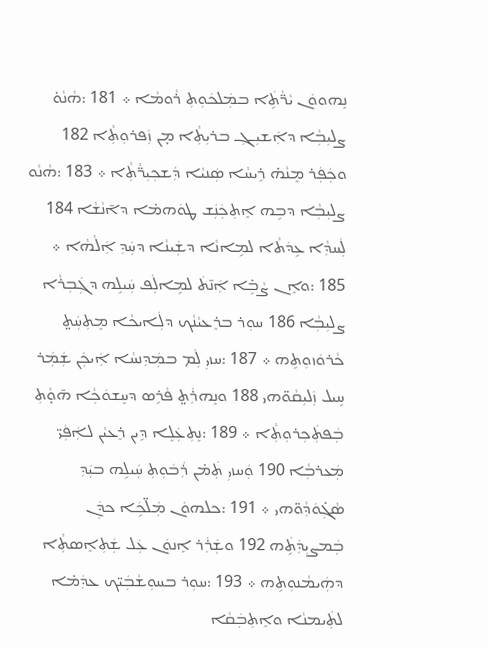ܢܸܗܘܘܿܢ ܝܵܪ̈ܵܬܹܿܐ ܒܡܲܠܟܿܘܼܬܼ ܪܵܘܡܵܐ ܀ 181 :ܗܵܢܵܘ̇ ܨܠܝܼܒܼܵܐ ܕܐܲܫܝܼܓܼ ܒܪܝܼܬܼܵܐ ܡ̣ܢ ܙܲܦܪܘܼܬܼܵܐ 182 ܘܟܲܦܲܪ ܡܸܢܵܗ̇ ܪܹܝܚܵܐ ܣܲܢܝܵܐ ܕܲܫܟܼܝܼܪ̈ܵܬܼܵܐ ܀ 183 :ܗܵܢܵܘ ܨܠܝܼܒܼܵܐ ܕܒܹܗ ܐܸܬܼܟܲܢܲܫ ܛܘܿܗܡ̇ܐ ܕܐ̄ܢܵܫܵܐ 184 ܠܲܚܕܼܵܐ ܥܹܕܿܬܵܐ ܠܡܹܐܢܵܐ ܕܫܲܝܢܵܐ ܕܚܲܕܼ ܐܲܠܵܗܵܐ ܀ 185 :ܘܐܸܢ ܨܵܒܹ̇ܐ ܐܲܢ̄ܬܿ ܠܡܹܐܠܲܦ ܚܲܝܠܹܗ ܕܓܲܒܼܪܵܐ ܨܠܝܼܒܼܵܐ 186 ܚܘܼܪ ܒܪܸܥܝܵܢܵܟ ܕܠܲܐܝܟܵܐ ܡܸܬܼܚܲܬ̤ ܟܵܪܘܿܙܘܼܬܹܗ ܀ 187 :ܚܙܝܼ ܠܲܡ ܒܡܲܕܼܢܚܵܐ ܐܲܝܟܲܢ ܫܲܡܲܪ ܚܹܝܠ ܙܲܠܝܼܩܵܘ̈ܗܝ 188 ܘܢܸܗܪܲܬ̤ ܦܵܪܹܣ ܕܚܸܫܘܿܟܼܵܐ ܗ̄ܘ̣ܵܬܼ ܒܲܦܬܲܟܼܪܘܼܬܼܵܐ ܀ 189 :ܢܸܬܼܥܲܠܸܐ ܕܹܝܢ ܪܸܥܝܵܢ ܠܐܲܦܲܝ̈ ܡܲܥܪܒܼܵܐ 190 ܘܲܚܙܝܼ ܬܲܡ̇ܢ ܪܲܒܿܘܼܬܼ ܚܲܝܠܹܗ ܒܝܲܕܼ ܣܵܓܼ̇ܘܿܕܼܵܘ̈ܗܝ ܀ 191 :ܟܠܗܘܿܢ ܡܲܠ̈ܟܹܿܐ ܟܕܲܢ ܒܲܡܨܝܼܕܲܬܹܿܗ 192 ܘܫܲܪܲܪ ܐܸܢܘܿܢ ܥܲܠ ܫܲܬܼܐܸܣܬܼܵܐ ܕܗܲܝܡܵܢܘܼܬܹܗ ܀ 193 :ܚܘܼܪ ܒܚܘܼܫܵܒܲܝ̈ܟ ܥܕܲܡ̇ܐ ܠܬܲܝܡܢܵܐ ܘܐܸܬܼܒܲܩܵܐ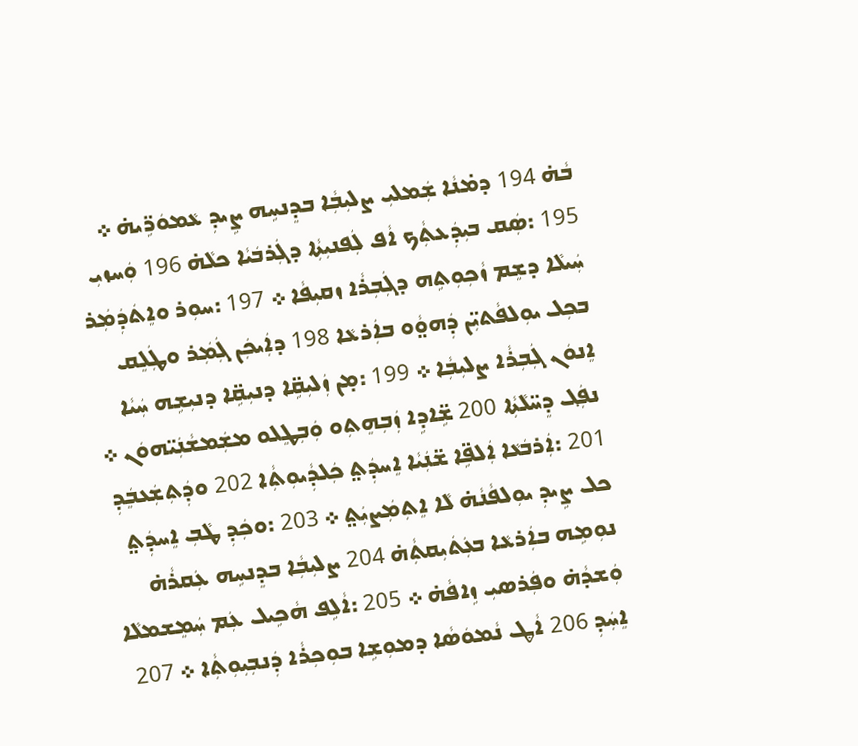ܒܵܗ̇ 194 ܕܡ̇ܢܵܐ ܫܲܡܠܝܼ ܨܠܝܼܒܼܵܐ ܒܕܸܢܚܹܗ ܨܹܝܕܼ ܥܵܡܘܿܪܹ̈ܝܗ̇ ܀ 195 :ܣܲܩ ܒܝܼܕܲܥܬܼܵܟ ܐܵܦ ܠܲܦܢܝܼܬܼܵܐ ܕܓܲܪܒܿܝܵܐ ܟܠܵܗ̇ 196 ܘܲܚܙܝܼ ܚܲܝܠܵܐ ܕܫܸܡ ܙܵܟܼܘܼܬܹܗ ܕܓܲܒܼܪܵܐ ܙܩܝܼܦܵܐ ܀ 197 :ܚܘܼܪ ܘܐܸܬܿܕܲܡܲܪ ܒܟܼܠ ܝܘܼܠܦܵܬܝܼ̈ܢ ܕܲܗܘ̤ܵܘ ܒܐܲܪܥܵܐ 198 ܕܐܲܝܟܲܢ ܓܲܡܲܪ ܘܛܲܠܸܩ ܐܸܢܘܿܢ ܓܲܒܼܪܵܐ ܨܠܝܼܒܼܵܐ ܀ 199 :ܡ̣ܢ ܙܲܠܝܼܩܹ̈ܐ ܕܢܝܼܩܹ̈ܐ ܕܢܝܼܫܹܗ ܚܲܝܵܐ ܢܦ݂ܲܠ ܕܸܚ̈ܠܵܬܼܵܐ 200 ܫܹ̈ܐܕܹܐ ܙܲܒܼܗܸܬܼܘ ܘܲܒܼܛܸܠܘ ܡܫܲܡܫܵܢܲܝ̈ܗܘܿܢ ܀ 201 :ܐܲܪܒܿܥܵܐ ܐܲܠܦܹ̈ܐ ܫ̈ܢܲܝܵܐ ܐܸܚܕܲܬ̤ ܟܲܠܕܼܵܝܘܼܬܼܵܐ 202 ܘܕܲܬܼܫܲܥܒܸܿܕܼ ܟܠ ܨܹܝܕܼ ܝܘܼܠܦܵܢܵܗ̇ ܠܵܐ ܐܸܬܼܡܲܨܝܲܬ̤ ܀ 203 :ܘܟܲܕܼ ܛܵܒܼ ܐܸܚܕܲܬ̤ ܢܘܼܡܹܗ ܒܐܲܪܥܵܐ ܒܥܲܬܿܝܼܩܬܼܵܗ̇ 204 ܨܠܝܼܒܼܵܐ ܒܕܸܢܚܹܗ ܥܲܩܪܵܗ̇ ܘܲܫܕܵܗ̇ ܘܦܲܪܣܝܼ ܙܹܐܦܵܗ̇ ܀ 205 :ܐܵܠܹܦ ܗܵܟܹܝܠ ܥܲܡ ܚܲܡܸܫܡܠܵܐ ܐܸܚܲܕܼ 206 ܐܵܜ ܢܵܡܘܿܣܵܐ ܕܡܘܼܫܹܐ ܒܘܼܟܼܪܵܐ ܕܲܢܒܼܝܼܘܼܬܼܵܐ ܀ 207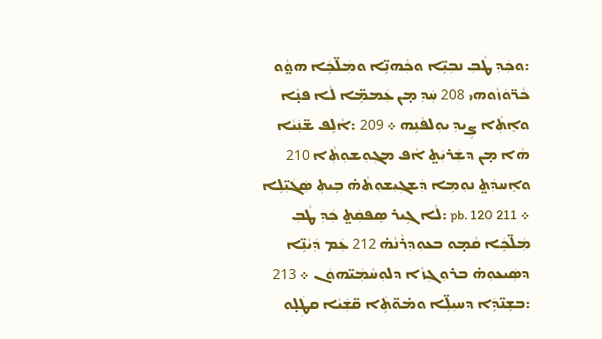:ܘܟܲܕܼ ܛܵܒܼ ܢܒܼܝܹ̈ܐ ܘܟܼܵܗܢܹ̈ܐ ܘܡܲܠ̈ܟܹܿܐ ܗܘ̤ܵܘ ܟܵܪ̈ܘܿܙܵܘܗܝ 208 ܚܲܕܼ ܡ̣ܢ ܥܲܡܡܹ̈ܐ ܠܵܐ ܦܢ̣ܵܐ ܘܐܸܬܼܵܐ ܨܹܝܕܼ ܝܘܼܠܦܵܢܹܗ ܀ 209 :ܐܵܠܹܦ ܫ̈ܢܲܝܵܐ ܗܵܐ ܡ̣ܢ ܕܫܲܪܝܲܬ̤ ܐܵܦ ܡܓܼܘܼܫܘܼܬܼܵܐ 210 ܘܐܸܚܕܲܬ̤ ܢܘܼܡܹܐ ܕܲܫܓܼܝܼܫܘܼܬܵܗ̇ ܒܹܝܬܼ ܣܲܓܿܝܼ̈ܠܹܐ ܀ pb. 120 211 :ܠܵܐ ܓܹܝܪ ܣܸܦܩܲܬ̤ ܟܲܕܼ ܛܵܒܼ ܡܲܠ̈ܟܹܿܐ ܩܵܡ̣ܘ ܒܥܘܼܕܼܪܵܢܵܗ̇ 212 ܥܲܡ ܕܲܝܵܢܹ̈ܐ ܕܣܲܝܥܘܼܗ̇ ܒܪܘܼܓܼܙܵܐ ܕܠܘܼܚܵܡܲܝ̈ܗܘܿܢ ܀ 213 :ܒܫܸܢ̈ܕܹܿܐ ܕܚܝܼܠܹ̈ܐ ܘܡ̇ܘ̈ܬܹܿܐ ܩ̈ܫܲܝܵܐ ܩܛܲܠ̣ܘ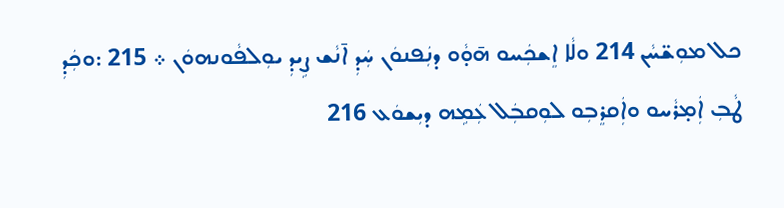ܟܠ ܡܘܼܫ̈ܚܵܢ 214 ܘܠܵܐ ܐܸܫܟܲܚܘ ܗ̄ܘ̣ܵܘ ܕܢܲܦܢܘܿܢ ܚܲܕܼ ܐ̄ܢܵܫ ܨܹܝܕܼ ܝܘܼܠܦܵܘܢܗܘܿܢ ܀ 215 :ܘܟܲܕܼ ܛܵܒܼ ܐܲܡ̣ܪܵܚܘ ܘܐܲܩܪܸܒܼܘ ܠܘܼܩܒܲܠ ܥܲܡܹܗ ܕܝܼܫܘܿܥ 216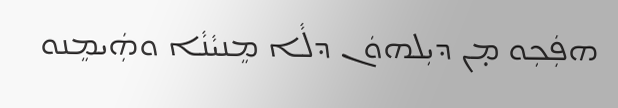ܗܦܲܟܼܘ ܡ̣ܢ ܕܝܼܠܗܘܿܢ ܕܠܵܐ ܡܸܢܝܵܢܵܐ ܘܗܲܝܡܸܢܘ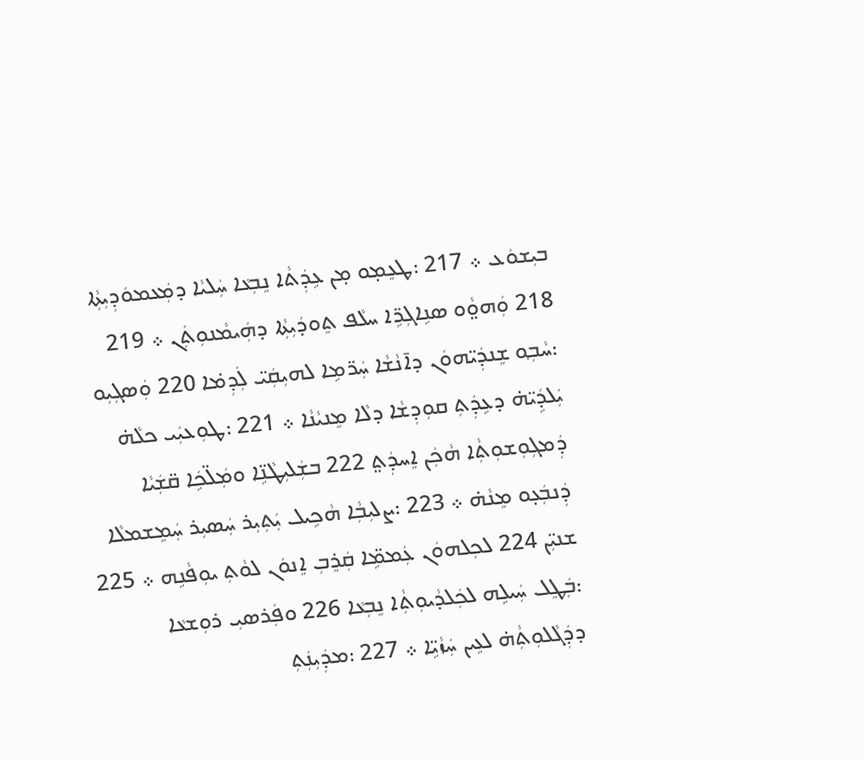ܒܝܼܫܘܿܥ ܀ 217 :ܛܥܸܡ̣ܘ ܡ̣ܢ ܥܹܕܲܬܵܐ ܢܸܒܼܥܵܐ ܚܲܠܝܵܐ ܕܡܲܥܡܘܿܕܼܝܼܬܼܵܐ 218 ܘܲܗܘ̤ܵܘ ܣܢܹܐܓܼܪܹ̈ܐ ܚܠܵܦ ܬܸܘܕܿܝܼܬܼܵܐ ܕܗܲܝܡܵܢܘܼܬܲܢ ܀ 219 :ܚܵܒܼ݂ܘ ܫܸܢܕܲܝ̈ܗܘܿܢ ܕܐ̄ܢܵܫܵܐ ܚܲܪ̈ܡܹܐ ܠܗܝܼܩܲܝ̈ ܠܲܕܼܡ̇ܐ 220 ܘܲܣܓܼܝܼܘ ܝܲܠܕܹܿܝ̈ܗ̇ ܕܥܹܕܲܬܼ ܩܘܼܕܼܫܵܐ ܕܠܵܐ ܡܸܢܝܵܢܵܐ ܀ 221 :ܛܘܼܥܝܲܝ ܟܠܵܗ̇ ܕܲܡܓܼܘܼܫܘܼܬܼܵܐ ܗܵܟܲܢ ܐܸܚܕܲܬ̤ 222 ܒܫܲܠܝܼܛܵܢܹ̈ܐ ܘܡܲܠ̈ܟܹܿܐ ܩ̈ܫܲܝܵܐ ܕܲܢܒܲܥ̣ܘ ܡܸܢܵܗ̇ ܀ 223 :ܨܠܝܼܒܼܵܐ ܗܵܟܹܝܠ ܝܲܬܼܝܼܪ ܚܲܣܝܼܪ ܚܲܡܸܫܡܠܵܐ ܫܢܝܼ̈ܢ 224 ܠܟܼܠܗܘܿܢ ܥܲܡܡܹ̈ܐ ܩܲܪܸܒܼ ܐܸܢܘܿܢ ܠܘܵܬܼ ܝܘܼܦܵܢܹܗ ܀ 225 :ܒܲܛܸܠ ܚܲܝܠܹܗ ܠܟܲܠܕܵܝܘܼܬܼܵܐ ܢܸܒܼܥܵܐ 226 ܘܦܲܪܣܝܼ ܪܘܼܫܥܵܐ ܕܕܲܓܵܠܘܼܬܼܵܗ̇ ܠܥܹܝܢ ܚܲܙܵܝܹ̈ܐ ܀ 227 :ܡܕܲܝܼܢܲܬܼ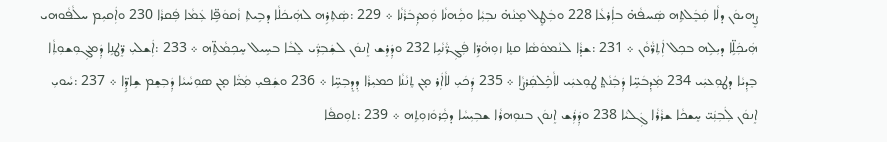ܨܸܗܝܘܿܢ ܕܠܵܐ ܩܲܒܸܿܠܬܹܗ ܣܲܚܦܵܗ̇ ܒܐܲܪܥܵܐ 228 ܘܒܲܛܸܠ ܡܸܢܵܗ̇ ܢܒܼܝܼܵܐ ܘܟܼܵܗܢܵܐ ܘܲܡܕܲܒܿܪܵܢܵܐ ܀ 229 :ܣܲܬܼܪܹܗ ܠܗܲܝܟܿܠܵܐ ܕܒܹܝܬܼ ܙܵܩܘܿܦܹ̈ܐ ܥܲܡܵܐ ܦܲܩܪܵܐ 230 ܘܐܲܩܝܼܡ ܚܠܵܦܵܘܗܝ ܗܲܝܟܲܠܹ̈ܐ ܕܝܼܠܹܗ ܒܟܼܠ ܐܲܬܼܪ̈ܵܘܵܢ ܀ 231 :ܫܪ̣ܵܐ ܠܢܵܡܘܿܣܵܐ ܩܢܸܐ ܙܘܼܗܵܪܹ̈ܐ ܦܲܓܼܪ̈ܵܢܵܝܹܐ 232 ܘܕܲܪܸܫ ܐܸܢܘܿܢ ܠܫܲܒܼܪ̈ܲܝ ܠܸܒܵܐ ܒܚܹܝܠ ܚܸܟܼܡܵܬܹ̈ܗ ܀ 233 :ܐܲܫܠܝܼ ܪܸ̈ܛܢܹܐ ܕܲܡܓܼܘܼܫܘܼܬܼܵܐ ܒܸܕܼܝܵܐ ܕܛܘܼܥܝܲܝ 234 ܡܲܕܼܒܿܚܹ̈ܐ ܕܲܒܲܢܵܬ̤ ܛܘܼܥܝܲܝ ܠܐܵܟܹ̇ܠܩܲܪܨܵܐ ܀ 235 ܕܲܟܿܝܼ ܠܐܵܐܲܪ ܡ̣ܢ ܬܸܢܵܢܵܐ ܟܡܝܼܪܵܐ ܕܼܕܸܒܼܚܹ̈ܐ ܀ 236 ܘܫܲܦܝܼ ܡܲܝ̈ܵܐ ܡ̣ܢ ܣܘܼܚܵܝܵܐ ܕܲܒܼܫܸܡ ܫܹܐܕܹ̈ܐ ܀ 237 :ܚܵܘܝܼ ܐܸܢܘܿܢ ܠܲܒܼܢܲܝ̈ ܚܸܫܟܵܐ ܫܪܵܪܵܐ ܓܲܠܝܵܐ 238 ܘܕܲܪܲܫ ܐܸܢܘܿܢ ܒܢܘܼܗܪܵܐ ܫܒܼܝܼܚܵܐ ܕܟܼܵܪܘܿܙܘܼܬܹܗ ܀ 239 :ܬܘܼܩܦܵܐ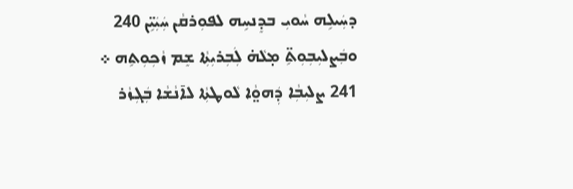ܕܚܲܝܠܹܗ ܚܵܘܝܼ ܒܕܸܢܚܹܗ ܠܦܘܼܪܩܵܢ ܚܲܝܲܝܹ̈ܢ 240 ܘܒܲܨܠܝܼܒܼܘܼܬܹ̈ ܡ̣ܠܵܗ̇ ܠܲܒܼܪܝܼܬܼܵܐ ܫܸܡ ܙܵܟܼܘܼܬܹܗ ܀ 241 ܨܠܝܼܒܼܵܐ ܕܲܗܘ̤ܵܐ ܠܵܘܛܬܼܵܐ ܠܐ̄ܢܵܫܵܐ ܒܲܓܼܙܵܪ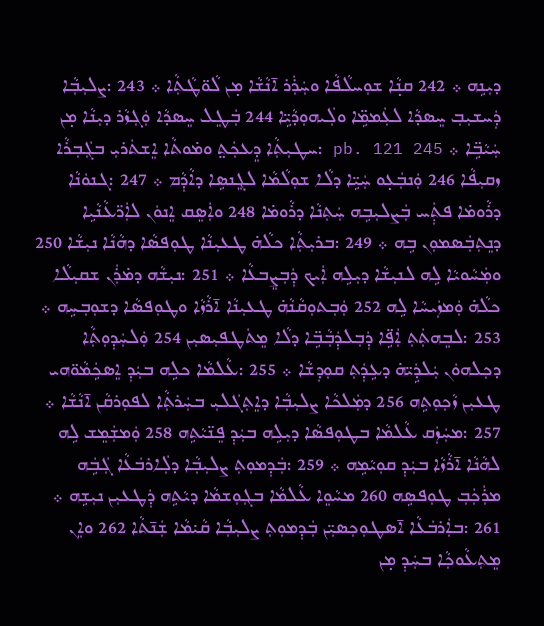ܕܝܼܢܹܗ ܀ 242 ܩܢ̣ܵܐ ܫܘܼܚܠܵܦܵܐ ܘܚܲܪܲܪ ܐ̄ܢܵܫܵܐ ܡ̣ܢ ܠܵܘ̈ܛܵܬܼܵܐ ܀ 243 :ܨܠܝܼܒܼܵܐ ܕܲܚܫܝܼܒܼ ܚܸܣܕܵܐ ܠܥܲܡܡܹ̈ܐ ܘܠܲܝܗܘܼܕܵܝܹ̈ܐ 244 ܒܲܛܸܠ ܚܸܣܕܵܐ ܘܲܓܼܙܵܪ ܕܝܼܢܵܐ ܡ̣ܢ ܚܲܝܵܒܹ̈ܐ ܀ pb. 121 245 :ܚܛܝܼܬܼܵܐ ܕܸܥܟܲܬ̤ ܘܡ̇ܘܬܵܐ ܐܸܫܬܿܪܝܼ ܒܓܲܒܼܪܵܐ ܙܩܝܼܦܵܐ 246 ܘܲܢܒܲܥ̣ܘ ܚܲܝܹ̈ܐ ܕܠܵܐ ܫܘܼܠܵܡܵܐ ܠܓܸܢܣܹܐ ܕܐܵܕܼܵܡ ܀ 247 :ܓܢܘܿܢܵܐ ܕܪܵܘܡ̇ܐ ܦܬ݂ܲܚ ܒܲܨܠܝܼܒܹܗ ܚܲܬܼܢܵܐ ܕܪܵܘܡ̇ܐ 248 ܘܐܲܣܸܩ ܐܸܢܘܿܢ ܠܐܲܪ̈ܥܵܢܵܝܹܐ ܕܢܸܬܼܒܲܣܡܘܼܢ ܒܹܗ ܀ 249 :ܒܪܝܼܬܼܵܐ ܟܠܵܗ̇ ܛܥܝܼܢܵܐ ܛܘܼܦܣܵܐ ܕܗܵܢܵܐ ܢܝܼܫܵܐ 250 ܘܡܲܚܵܘܝܵܐ ܠܹܗ ܠܢܝܼܫܵܐ ܕܝܼܠܹܗ ܐܲܝܟ ܕܲܒܼܨܸܒܥܵܐ ܀ 251 :ܢܝܼܫܵܗ ܕܡ̇ܪܲܢ ܫܩܝܼܠܵܐ ܟܠܵܗ̇ ܘܲܡܙܲܝܚܵܐ ܠܹܗ 252 ܘܲܒܼܬܘܼܩܵܢܵܗ̇ ܛܥܝܼܢܵܐ ܐ̄ܪܵܙܵܐ ܘܛܘܼܦܣܵܐ ܕܫܘܼܒܼܚܹܗ ܀ 253 :ܠܒܸܗܬܲܬܼ ܐܲܦܹ̈ܐ ܕܲܒܼܠܕܲܒܼܵܒܹ̈ܐ ܕܠܵܐ ܡܸܬܿܛܦܝܼܣܝܼܢ 254 ܘܲܠܚܲܕܼܘܼܬܼܵܐ ܕܟܼܠܗܘܿܢ ܝܲܠܕܹܿܝ̈ܗ̇ ܕܥܹܕܲܬܼ ܩܘܼܕܼܫܵܐ ܀ 255 :ܥܵܠܡܵܐ ܟܠܹܗ ܒܝܲܕܼ ܐܸܣܟܹܿܡܵܘ̈ܗܝ ܛܥܝܼܢ ܙܵܟܼܘܼܬܹܗ 256 ܕܡܲܠܟܵܐ ܨܠܝܼܒܼܵܐ ܕܐܸܬܼܓܿܠܝܼ ܒܚܲܪܬܼܵܐ ܠܦܘܼܪܩܵܢ ܐ̄ܢܵܫܵܐ ܀ 257 :ܡܚܲܙܲܩ ܥܵܠܡܵܐ ܒܛܘܼܦܣܵܐ ܕܝܼܠܹܗ ܒܝܲܕܼ ܦܸܢ̈ܝܵܬܹܗ 258 ܘܲܡܫܲܡܸܫ ܠܹܗ ܠܗܵܢܵܐ ܐ̄ܪܵܙܵܐ ܒܝܲܕܼ ܩܘܼܝܵܡܹܗ ܀ 259 :ܒܲܕܼܡܘܼܬܼ ܨܠܝܼܒܼܵܐ ܕܠܲܐܪܒܿܥܵܐ ܓܲܒܹܿܗ ܡܪܲܟܲܒܼ ܛܘܼܦܣܹܗ 260 ܡܚܵܘܸܐ ܥܵܠܡܵܐ ܒܓܼܘܼܫܡܵܐ ܕܝܵܬܹܗ ܕܲܛܥܝܼܢ ܢܝܼܫܹܗ ܀ 261 :ܒܐܲܪܒܿܥܵܐ ܐ̄ܣܛܘܼܟܼܣܝܼ̈ܢ ܒܲܕܼܡܘܼܬܼ ܨܠܝܼܒܼܵܐ ܩܵܝ̇ܡܵܐ ܫܲܢ̄ܬܵܐ 262 ܘܐܸܢ ܡܸܬܼܥܵܘܟܼܵܐ ܒܚܲܕܼ ܡ̣ܢ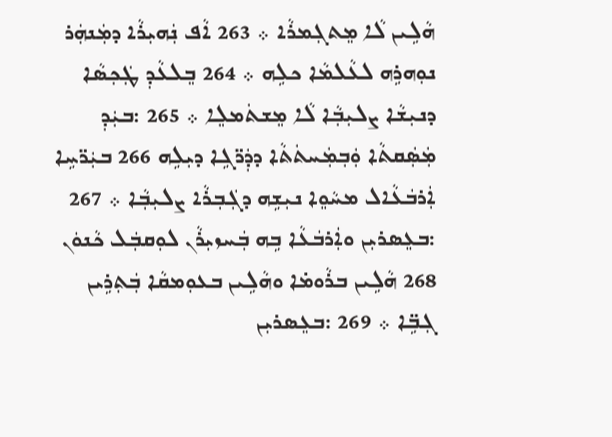ܗܵܠܹܝܢ ܠܵܐ ܡܸܬܓܼܡܪܵܐ ܀ 263 ܐܵܦ ܢܲܗܝܼܪܵܐ ܕܡܲܢܗܲܪ ܢܘܼܗܪܹܗ ܠܥܵܠܡܵܐ ܟܠܹܗ ܀ 264 ܒܸܠܥܵܕܼ ܛܲܟܼܣܵܐ ܕܢܝܼܫܵܐ ܨܠܝܼܒܼܵܐ ܠܵܐ ܡܸܫܬܿܡܠܸܐ ܀ 265 :ܒܝܲܕܼ ܡܲܣܲܩܬܵܐ ܘܲܒܼܡܲܚܬܿܬܵܐ ܕܕܲܪ̈ܓܹܐ ܕܝܼܠܹܗ 266 ܒܝܲܪ̈ܚܹܐ ܐܲܪܒܿܥܵܐܠ ܡܚܵܘܸܐ ܢܝܼܫܹܗ ܕܓܲܒܼܪܵܐ ܨܠܝܼܒܼܵܐ ܀ 267 :ܒܥܸܣܪܝܼܢ ܘܐܲܪܒܿܥܵܐ ܒܹܗ ܒܲܚܙܝܼܪܵܢ ܠܘܼܩܒܲܠ ܟܵܢܘܿܢ 268 ܗܵܠܹܝܢ ܒܪܵܘܡ̇ܐ ܘܗܵܠܹܝܢ ܒܥܘܼܡܩܵܐ ܒܲܬܼܪܹܝܢ ܓܼܒܹ̈ܐ ܀ 269 :ܒܥܸܣܪܝܼܢ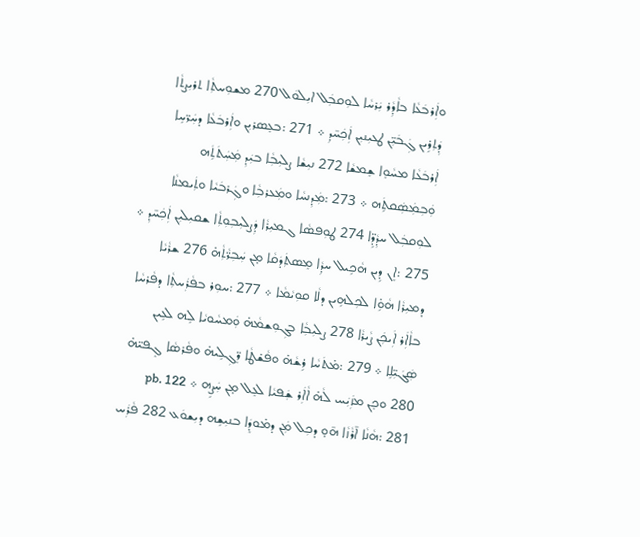ܘܐܲܪܒܿܥܵܐ ܒܐܵܕܼܵܪ ܝܲܪܚܵܐ ܠܘܼܩܒܲܠ ܐܝܼܠܘܿܠ 270 ܡܫܘܼܚܬܼܵܐ ܬܪܝܼܨܬܵܐ ܕܲܬܼܪܹܝܢ ܓܲܒܿܝܼ̈ܢ ܛܥܝܼܢܝܼܢ ܐܲܟܲܚ̄ܕܼ ܀ 271 :ܒܥܸܣܪܝܼܢ ܘܐܲܪܒܿܥܵܐ ܕܚܲܪ̈ܚܹܐ ܐܲܪܒܿܥܵܐ ܡܚܵܘܸܐ ܫܸܡܫܵܐ 272 ܢܝܼܫܵܐ ܨܠܝܼܒܼܵܐ ܒܝܲܕܼ ܡܲܚܲܬܿܬܹܿܗ ܘܲܒܼܡܲܣܲܩܬܹܿܗ ܀ 273 :ܡܲܕܼܢܚܵܐ ܘܡܲܥܪܒܼܵܐ ܘܓܲܪܒܿܝܵܐ ܘܬܲܝܡܢܵܐ ܠܘܼܩܒܲܠ ܚܕܼܵܕܹ̈ܐ 274 ܛܘܼܦܣܵܐ ܓܡܝܼܪܵܐ ܕܲܨܠܝܼܒܼܘܼܬܼܵܐ ܫܩܝܼܠܝܼܢ ܐܲܟܲܚ̄ܕܼ ܀ 275 :ܐܸܢ ܕܹܝܢ ܗܵܟܹܝܠ ܚܕܼܵܐ ܡܸܣܬܲܕܿܩܵܐ ܡ̣ܢ ܚܲܒܼܪ̈ܵܬܼܵܗ̇ 276 ܫܪܵܝܵܐ ܕܡܝܼܪܵܐ ܗܵܘܹ̇ܐ ܠܟܼܠܗܹܝܢ ܕܠܵܐ ܩܘܼܝܵܡܵܐ ܀ 277 :ܚܘܼܪ ܒܦܵܪܲܚܬܼܵܐ ܕܦܵܪܚܵܐ ܒܐܵܐܲܪ ܐܲܝܟܲܢ ܨܵܝܪܵܐ 278 ܨܠܝܼܒܼܵܐ ܒܓܼܘܼܫܡܵܗ̇ ܘܲܡܚܵܘܝܵܐ ܠܹܗ ܠܥܹܝܢ ܣܲܓܿܝܼ̈ܠܹܐ ܀ 279 :ܡ̇ܬܿܚܵܐ ܪܹܫܵܗ̇ ܘܦܵܫ̇ܛܵܐ ܪܸ̈ܓܼܠܹܝܗ̇ ܘܦܵܪܣܵܐ ܓܸܦܝ̈ܗ̇ 280 ܘܟܸܢ ܡܙܲܝܲܚ ܠܵܗ̇ ܐܵܐܲܪ ܫܲܦܝܵܐ ܠܥܸܠ ܡ̣ܢ ܚܲܨܹܗ ܀ pb. 122 281 :ܗܵܢܵܐ ܐ̄ܪܵܙܵܐ ܗ̄ܘ̣ ܕܟܼܠ ܡܲܢ ܕܡ̇ܘܕܸܿܐ ܒܢܝܼܫܹܗ ܕܝܼܫܘܿܥ 282 ܦܵܪܲܚ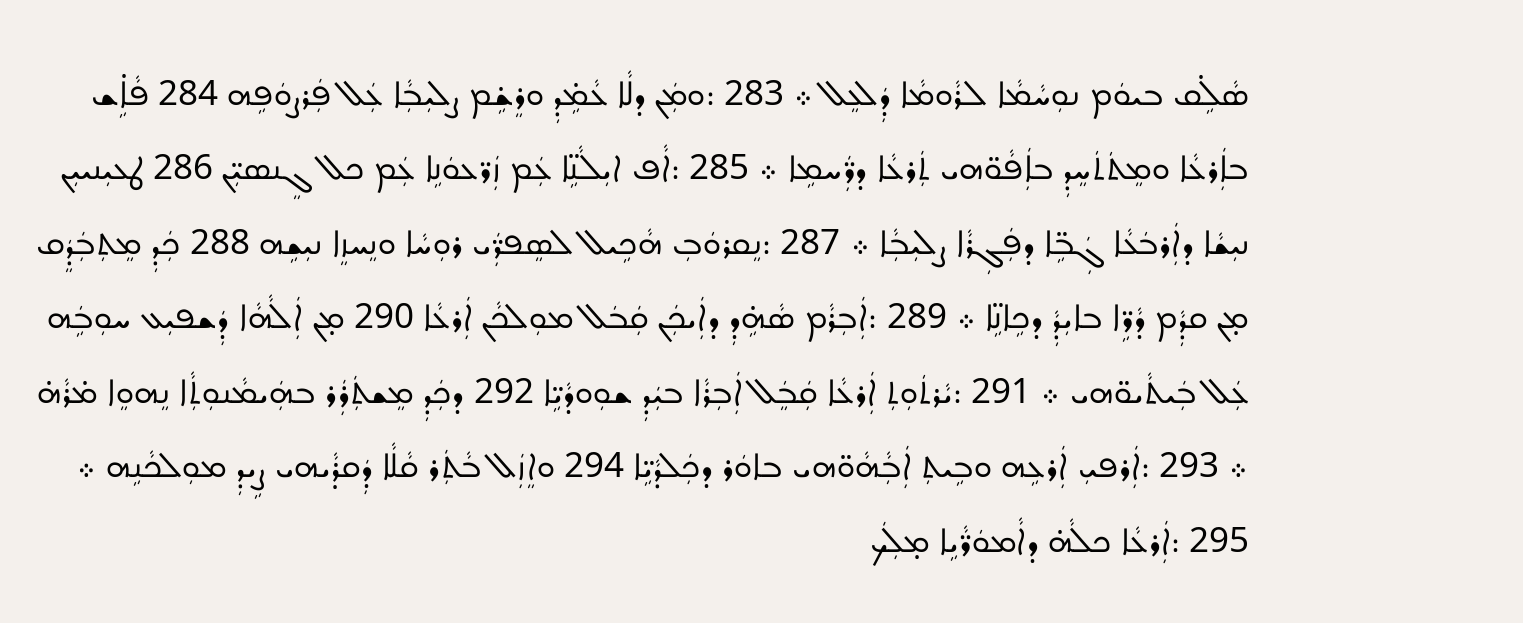ܣܵܠܹ̇ܩ ܒܝܘܿܡ ܢܘܼܚܵܡܵܐ ܠܪܵܘܡܵܐ ܕܲܠܥܸܠ ܀ 283 :ܘܡܲܢ ܕܠܵܐ ܥܵܡܹ̇ܕܼ ܘܪܸܫܹ̇ܡ ܨܠܝܼܒܼܵܐ ܥܲܠ ܦܲܪܨܘܿܦܹܗ 284 ܦܵܐܹ̇ܫ ܒܐܲܪܥܵܐ ܘܡܸܬܿܬܿܚܸܕܼ ܒܐܲܦܵܘ̈ܗܝ ܬܲܪܥܵܐ ܕܪ̈ܲܚܡܹܐ ܀ 285 :ܐܵܦ ܐܝܼܠܵܢܹ̈ܐ ܥܲܡ ܙܲܪ̈ܥܘܿܢܹܐ ܥܲܡ ܟܠ ܓܸܢܣܝܼ̈ܢ 286 ܛܥܝܼܢܝܝܼܢ ܢܝܼܫܵܐ ܕܐܲܪܒܿܥܵܐ ܓܲܒܹ̈ܐ ܕܦܲܓܼܪܵܐ ܨܠܝܼܒܼܵܐ ܀ 287 :ܢܸܩܪܘܿܒܼ ܗܵܟܹܝܠ ܠܣܸܦܪ̈ܲܝ ܪܘܼܚܵܐ ܘܢܸܚܙܸܐ ܢܝܼܫܹܗ 288 ܟܲܕܼ ܡܸܬܼܒܲܕܸܿܩ ܡ̣ܢ ܩܕܼܵܡ ܕܵܪܹ̈ܐ ܒܐܝܼܕܼܵ ܕܟܹܐܢܹ̈ܐ ܀ 289 :ܐܲܒܼܪܵܡ ܣܵܗܹ̇ܕܼ ܕܐܲܝܟܲܢ ܩܲܒܿܠ ܡܘܼܠܟܵܢ ܐܲܪܥܵܐ 290 ܡ̣ܢ ܐܲܠܵܗܵܐ ܕܲܫܦܝܼܥ ܚܘܼܒܹܿܗ ܥܲܠ ܒܲܝܬܵܝܘ̈ܗܝ ܀ 291 :ܝܵܪܬܿܘܼܬܼ ܐܲܪܥܵܐ ܩܲܒܸܿܠ ܐܲܒܼܪܵܐ ܒܝܲܕܼ ܫܘܼܘܕܵܝܹ̈ܐ 292 ܕܟܲܕܼ ܡܸܫܬܲܪܲܪ ܒܗܲܝܡܵܢܘܼܬܼܵܐ ܢܸܗܘܸܐ ܡ̇ܪܵܗ̇ ܀ 293 :ܐܲܪܦܝܼ ܐܲܪܥܹܗ ܘܒܹܝܬܼ ܐܲܒܼܵܗܵܘ̈ܗܝ ܒܐܘܿܪ ܕܟܲܠܕܵܝܹ̈ܐ 294 ܘܐܸܙܲܠ ܒܵܬܲܪ ܩܵܠܵܐ ܕܲܩܪ̣ܵܝܗܝ ܨܹܝܕܼ ܡܘܼܠܟܵܢܹܗ ܀ 295 :ܐܲܪܥܵܐ ܟܠܵܗ̇ ܕܐܵܡܘܿܪ̈ܵܝܹܐ ܡ̣ܠܲܟ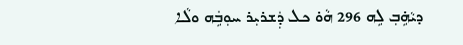ܕܝܵܗܹ̇ܒܼ ܠܹܗ 296 ܗܵܘ̇ ܟܠ ܕܲܫܪܝܼܪ ܚܘܼܒܹܿܗ ܘܠܵܐ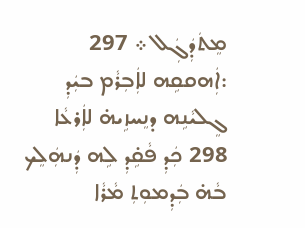ܡܸܬܿܕܲܓܲܠ ܀ 297 :ܐܲܗܩܩܹܗ ܠܐܲܒܼܪܵܡ ܒܝܲܕܼ ܓܸܠܝܵܢܹܗ ܕܢܸܚܙܹܝܗ̇ ܠܐܲܪܥܵܐ 298 ܟܲܕܼ ܦܵܩܹ̇ܕܼ ܠܹܗ ܕܲܢܗܲܠܸܟ ܒܵܗ̇ ܒܲܕܼܡܘܼܬܼ ܡܵܪܵܐ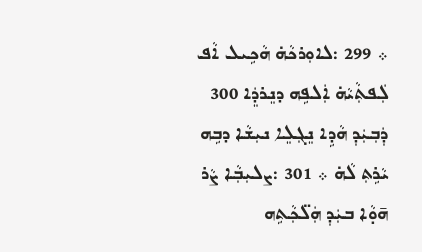܀ 299 :ܠܐܘܼܪܟܵܗ̇ ܗܵܟܹܝܠ ܐܵܦ ܠܲܦܬܼܵܝܵܗ̇ ܐܲܠܦܹܗ ܕܢܸܪܕܸܿܐ 300 ܕܲܒܼܝܲܕܼ ܗܵܕܹܐ ܢܸܓܼܠܸܐ ܢܝܼܫܵܐ ܕܒܹܗ ܝܵܪܹܬܼ ܠܵܗ̇ ܀ 301 :ܨܠܝܼܒܼܵܐ ܨܵܪ ܗ̄ܘ̣ܵܐ ܒܝܲܕܼ ܗܲܠ̈ܟܼܵܬܹܗ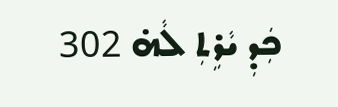ܟܲܕܼ ܝܵܪܹܬܼ ܠܵܗ̇ 302